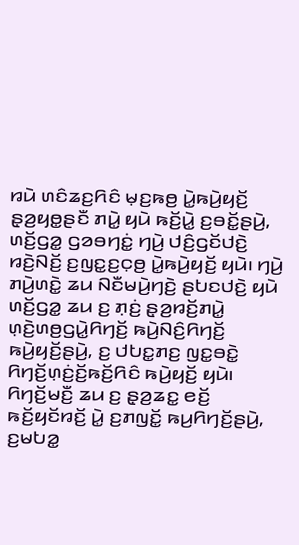ꤙꤣꤧ ꤛꤢꤨꤘꤢ꤬ꤖꤢꤨ ꤗ꤫ꤢ꤬ꤒꤥ꤬ ꤣꤧ꤭ꤒꤣꤧ꤬ꤟꤢꤩ꤬ ꤔ꤫ꤤ꤬ꤟꤥ꤭ꤔꤢꤪ ꤊꤣꤧ꤭ ꤟꤣꤧ ꤒꤢꤩ꤬ꤣꤧ꤭ ꤢ꤬ꤋꤢꤩ꤭ꤔꤣꤧ꤬, ꤛꤢꤩ꤬ꤞꤤ꤭ ꤞꤤꤋꤚꤢꤦ꤭ ꤚꤣꤧ꤬ ꤓꤢꤨ꤬ꤞꤢꤩꤓꤢꤧ꤬ ꤙꤢꤧ꤬ꤡꤢꤩ꤬ ꤢ꤬ꤜꤢ꤭ꤢ꤬ꤍ꤫ꤥ꤬ ꤣꤧ꤭ꤒꤣꤧ꤬ꤟꤢꤩ꤬ ꤟꤣꤧ꤯ ꤚꤣꤧ꤬ ꤊꤣꤧ꤬ꤛꤢꤧ꤭ ꤘꤣ ꤡꤢꤪꤗꤣꤧ꤬ꤚꤢꤧ꤬ ꤔꤝꤢꤓꤢꤧ꤬ ꤟꤣꤧ ꤛꤢꤩ꤬ꤞꤤ꤭ ꤘꤣ ꤢ꤬ ꤊ꤫ꤢꤦ꤬ ꤔ꤫ꤤ꤬ꤙꤢꤩ꤬ꤊꤣꤧ꤭ ꤛ꤫ꤢꤧ꤬ꤛꤥ꤬ꤞꤣꤧ꤭ꤖꤚꤢꤩ꤬ ꤒꤣꤧ꤬ꤡꤢꤨ꤬ꤖꤚꤢꤩ꤬ ꤒꤣꤧ꤬ꤟꤢꤩ꤬ꤔꤣꤧ꤬, ꤢ꤬ ꤓꤝꤢ꤭ꤊꤢ꤬ ꤜꤢ꤭ꤋꤢꤧ꤭ ꤖꤚꤢꤩ꤬ꤛ꤫ꤢꤦ꤬ꤢꤩ꤬ꤒꤢꤩ꤬ꤖꤢꤨ ꤒꤣꤧ꤬ꤟꤢꤩ꤬ ꤟꤣꤧ꤯
ꤖꤚꤢꤩ꤬ꤗꤢꤪ꤬ ꤘꤣ ꤢ꤬ ꤔ꤫ꤤ꤬ꤘꤢ꤭ ꤕꤢꤩ꤬ ꤒꤢꤩ꤬ꤟꤢꤩꤙꤢꤩ꤬ ꤣꤧ꤭ ꤢ꤬ꤊꤜꤢꤩ꤭ ꤒꤣ꤬ꤖꤚꤢꤩ꤬ꤔꤣꤧ꤬, ꤢ꤬ꤗꤝꤤ꤭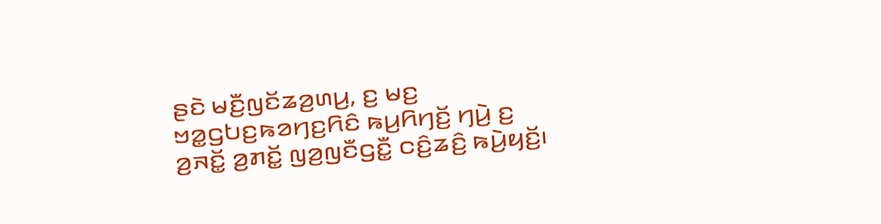ꤔꤢꤧ ꤗꤢꤪ꤬ꤜꤢꤩꤘꤤ꤬ꤛꤣ꤬, ꤢ꤬ ꤗꤢ꤬ ꤠꤤ꤭ꤞꤝꤢ꤬ꤒꤤꤚꤢ꤬ꤖꤢꤨ ꤒꤣ꤬ꤖꤚꤢꤩ꤬ ꤚꤣꤧ꤬ ꤢ꤬ ꤤ꤬ꤏꤢꤩ꤭ ꤤ꤬ꤊꤢꤩ꤭ ꤜꤤ꤬ꤜꤢꤪꤞꤢꤪ꤭ ꤍꤢꤨ꤬ꤘꤢꤨ꤬ ꤒꤣꤧ꤬ꤟꤢꤩ꤬꤯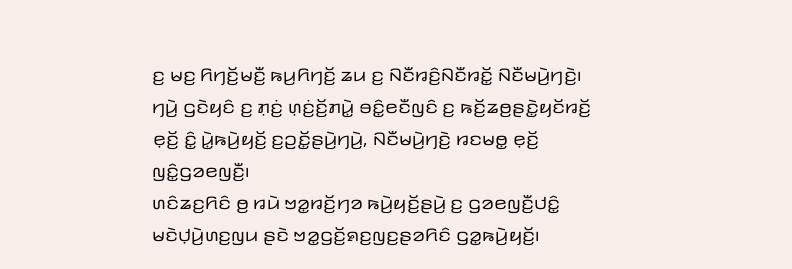ꤢ꤬ ꤗꤢ꤬ ꤖꤚꤢꤩ꤬ꤗꤢꤪ꤬ ꤒꤣ꤬ꤖꤚꤢꤩ꤬ ꤘꤣ ꤢ꤬ ꤡꤢꤪꤙꤢꤨ꤬ꤡꤢꤪꤙꤢꤩ꤭ ꤡꤢꤪꤗꤣꤧ꤬ꤚꤢꤧ꤬꤯ ꤚꤣꤧ꤬ ꤞꤢꤧꤟꤢꤨ ꤢ꤬ ꤊ꤫ꤢꤦ꤬ ꤛ꤫ꤢꤦ꤬ꤢꤩ꤬ꤊꤣꤧ꤭ ꤋꤢꤨ꤭ꤕꤢꤪꤜꤢꤨ ꤢ꤬ ꤒꤢꤩ꤬ꤘꤥ꤬ꤔꤢꤧ꤭ꤟꤢꤩꤙꤢꤩ꤬ ꤕ꤫ꤢꤩ꤬ ꤢꤨ꤭ ꤣꤧ꤭ꤒꤣꤧ꤬ꤟꤢꤩ꤬ ꤢ꤬ꤑꤢꤩ꤭ꤔꤣꤧ꤬ꤚꤣꤧ꤬, ꤡꤢꤪꤗꤣꤧ꤬ꤚꤢꤧ꤬ ꤙꤢꤗꤥ꤭ ꤕ꤫ꤢꤩ꤬ ꤜꤢꤨ꤭ꤞꤤꤕꤜꤢꤪ꤬꤯
ꤛꤢꤨꤘꤢ꤬ꤖꤢꤨ ꤥ꤬ ꤙꤣꤧ ꤠꤤ꤭ꤙꤢꤩ꤬ꤚꤤ ꤒꤣꤧ꤬ꤟꤢꤩ꤬ꤔꤣꤧ꤬ ꤢ꤬ ꤞꤤꤕꤜꤢꤪ꤬ꤓꤢꤨ꤭ ꤗꤢꤧꤓ꤫ꤣꤧ꤬ꤛꤢ꤬ꤜꤣ ꤔꤢꤧ ꤠꤤ꤭ꤞꤢꤩ꤬ꤎꤢ꤬ꤜꤢ꤬ꤔꤤꤖꤢꤨ ꤞꤤ꤭ꤒꤣꤧ꤬ꤟꤢꤩ꤬꤯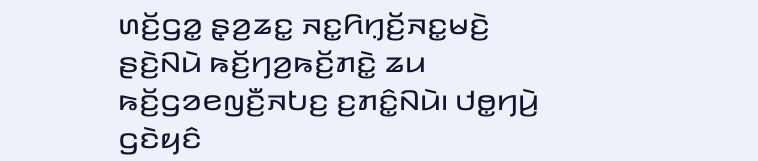ꤛꤢꤩ꤬ꤞꤤ꤭ ꤔ꤫ꤤ꤬ꤘꤢ꤭ ꤏꤢ꤭ꤖꤚ꤫ꤢꤩ꤬ꤏꤢ꤭ꤗꤢꤧ꤬ ꤔꤢꤧ꤬ꤡꤣꤧ ꤒꤢꤩ꤬ꤚꤤ꤬ꤒꤢꤩ꤬ꤊꤢꤧ꤭ ꤘꤣ ꤒꤢꤩ꤬ꤞꤤꤕꤜꤢꤪ꤬ꤏꤝꤢ꤬ ꤢ꤬ꤊꤢꤨ꤭ꤡꤣꤧ꤯ ꤓꤥ꤭ꤚꤣꤧ꤬ ꤞꤢꤧꤟꤢꤨ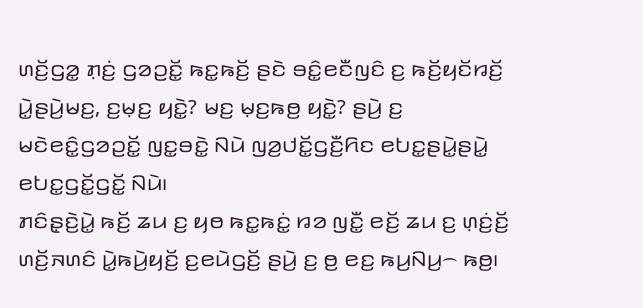ꤛꤢꤩ꤬ꤞꤤ꤭ ꤊ꤫ꤢꤦ꤬ ꤞꤤꤑꤢꤩ꤭ ꤒꤢ꤭ꤒꤢꤩ꤬ ꤔꤢꤧ ꤋꤢꤨ꤭ꤕꤢꤪꤜꤢꤨ ꤢ꤬ ꤒꤢꤩ꤬ꤟꤢꤩꤙꤢꤩ꤬ ꤣꤧ꤭ꤔꤣꤧ꤬ꤗꤢ꤬, ꤢ꤬ꤗ꤫ꤢ꤬ ꤟꤢꤧ꤭? ꤗꤢ꤬ ꤗ꤫ꤢ꤬ꤒꤥ꤬ ꤟꤢꤧ꤭? ꤔꤣꤧ꤬ ꤢ꤬ ꤗꤢꤧꤕꤢꤨ꤭ꤞꤤꤑꤢꤩ꤭ ꤜꤢ꤭ꤋꤢꤧ꤭ ꤡꤣꤧ ꤜꤤ꤬ꤓꤢꤩ꤭ꤞꤢꤪ꤬ꤖꤢ ꤕꤝꤢ꤭ꤔꤣꤧ꤭ꤔꤣꤧ꤭ ꤕꤝꤢ꤭ꤞꤢꤩ꤭ꤞꤢꤩ꤭ ꤡꤣꤧ꤯
ꤊꤢꤨꤔ꤫ꤢꤧ꤬ꤣꤧ꤭ ꤒꤢꤩ꤬ ꤘꤣ ꤢ꤬ ꤟꤥ ꤒꤢ꤭ꤒꤢꤦ꤭ ꤙꤤ ꤜꤢꤪ꤭ ꤕꤢꤩ꤬ ꤘꤣ ꤢ꤬ ꤛ꤫ꤢꤦ꤬ꤢꤩ꤬ ꤛꤢꤩ꤬ꤏꤛꤢꤨ ꤣꤧ꤭ꤒꤣꤧ꤬ꤟꤢꤩ꤬ ꤢ꤬ꤕꤣꤧꤞꤢꤩ꤬ ꤔꤣꤧ꤬ ꤢ꤬ ꤥ꤬ ꤕꤢ꤬ ꤒꤣ꤬ꤡꤣ꤬꤮ ꤒꤥ꤬꤯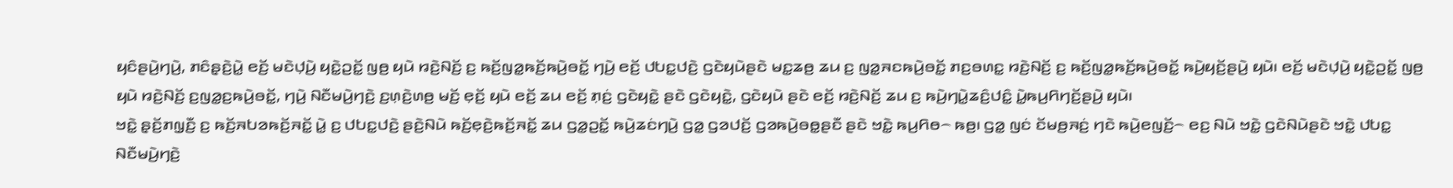ꤟꤢꤨꤔꤣꤧ꤬ꤚꤣꤧ꤬, ꤊꤢꤨꤔ꤫ꤢꤧ꤬ꤣꤧ꤭ ꤕꤢꤩ꤬ ꤗꤢꤧꤓ꤫ꤣꤧ꤬ ꤟꤢꤧ꤭ꤑꤢꤩ꤭ ꤜꤥ꤬ ꤟꤣꤧ ꤙꤢꤧ꤬ꤡꤢꤩ꤬ ꤢ꤬ ꤒꤢꤩ꤬ꤜꤤ꤭ꤒꤢꤩ꤬ꤒꤣꤧ꤬ꤋꤢꤩ꤭ ꤚꤣꤧ꤬ ꤕꤢꤩ꤬ ꤓꤝꤢ꤭ꤓꤢꤧ꤬ ꤞꤢꤧꤟꤣꤧꤔꤢꤧ ꤗꤢ꤭ꤘꤥ꤬ ꤘꤣ ꤢ꤬ ꤜꤤ꤭ꤏꤢꤒꤣꤧ꤬ꤋꤢꤩ꤭ ꤊꤢ꤬ꤋꤛꤢ꤭ ꤙꤢꤧ꤬ꤡꤢꤩ꤬ ꤢ꤬ ꤒꤢꤩ꤬ꤜꤤ꤭ꤒꤢꤩ꤬ꤒꤣꤧ꤬ꤋꤢꤩ꤭ ꤒꤣꤧ꤬ꤟꤢꤩ꤬ꤔꤣꤧ꤬ ꤟꤣꤧ꤯ ꤕꤢꤩ꤬ ꤗꤢꤧꤓ꤫ꤣꤧ꤬ ꤟꤢꤧ꤭ꤑꤢꤩ꤭ ꤜꤥ꤬ ꤟꤣꤧ ꤙꤢꤧ꤬ꤡꤢꤩ꤬ ꤢ꤬ꤜꤤ꤭ꤢ꤬ꤒꤣꤧ꤬ꤋꤢꤩ꤭, ꤚꤣꤧ꤬ ꤡꤢꤪꤗꤣꤧ꤬ꤚꤢꤧ꤬ ꤢ꤬ꤛ꤫ꤢꤧ꤬ꤛꤥ꤬ ꤗꤢꤩ꤬ ꤕ꤫ꤢꤩ꤬ ꤟꤣꤧ ꤕꤢꤩ꤬ ꤘꤣ ꤕꤢꤩ꤬ ꤊ꤫ꤢꤦ꤬ ꤞꤢꤧꤟꤢꤧ꤭ ꤔꤢꤧ ꤞꤢꤧꤟꤢꤧ꤭, ꤞꤢꤧꤟꤣꤧ ꤔꤢꤧ ꤕꤢꤩ꤬ ꤙꤢꤧ꤬ꤡꤢꤩ꤬ ꤘꤣ ꤢ꤬ ꤒꤣꤧ꤬ꤚꤣꤧ꤭ꤘꤢꤨ꤬ꤓꤢꤨ꤭ ꤣꤧ꤭ꤒꤣ꤬ꤖꤚꤢꤩ꤬ꤔꤣꤧ꤬ ꤟꤣꤧ꤯
ꤠꤢꤧ꤭ ꤔ꤫ꤢꤩ꤬ꤊꤜ꤫ꤢꤪ꤬ ꤢ꤬ ꤒꤢꤩ꤬ꤏꤝꤤꤒꤢꤩ꤬ꤏꤢꤩ꤭ ꤣꤧ꤭ ꤢ꤬ ꤓꤝꤢ꤭ꤓꤢꤧ꤬ ꤔꤢꤧ꤬ꤡꤣꤧ ꤒꤢꤩ꤬ꤕ꤫ꤢꤧ꤬ꤒꤢꤩ꤬ꤏꤢꤩ꤭ ꤘꤣ ꤞꤤ꤭ꤑꤢꤩ꤭ ꤒꤣꤧ꤬ꤘꤢꤦꤚꤣꤧ꤬ ꤞꤤ꤭ ꤞꤤꤓꤢꤩ꤬ ꤞꤤꤒꤣꤧ꤬ꤋꤥ꤭ꤔꤢꤪ ꤔꤢꤧ ꤠꤢꤧ꤭ ꤒꤣ꤬ꤖꤥ꤮ ꤒꤥ꤬꤯ ꤞꤤ꤭ ꤜꤢꤦ ꤢꤩꤗꤥ꤬ꤏꤢꤦ꤬ ꤚꤢꤧ ꤒꤣꤧ꤬ꤕꤜꤢꤩ꤬꤮ ꤕꤢ꤬ ꤡꤣꤧ ꤠꤢꤧ꤭ ꤞꤢꤧꤡꤣꤧꤔꤢꤧ ꤠꤢꤧ꤭ ꤓꤝꤢ꤭ ꤡꤢꤪꤗꤣꤧ꤬ꤚꤢꤧ꤬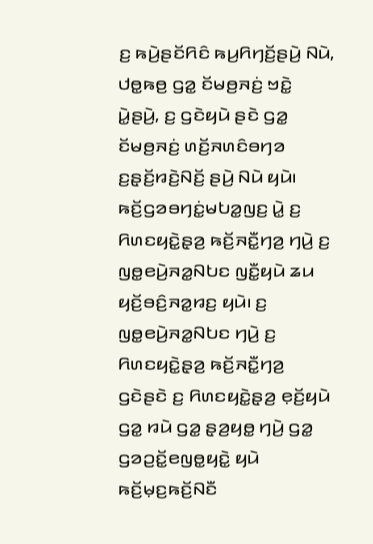ꤢ꤬ ꤒꤣꤧ꤬ꤔꤢꤩꤖꤢꤨ ꤒꤣ꤬ꤖꤚꤢꤩ꤬ꤔꤣꤧ꤬ ꤡꤣꤧ, ꤓꤥ꤭ꤒꤥ꤬ ꤞꤤ꤭ ꤢꤩꤗꤥ꤬ꤏꤢꤦ꤬ ꤠꤢꤧ꤭ ꤣꤧ꤭ꤔꤣꤧ꤬, ꤢ꤬ ꤞꤢꤧꤟꤣꤧ ꤔꤢꤧ ꤞꤤ꤭ ꤢꤩꤗꤥ꤬ꤏꤢꤦ꤬ ꤛꤢꤩ꤬ꤏꤛꤢꤨꤋꤚꤤ ꤢ꤬ꤔ꤫ꤢꤩ꤬ꤙꤢꤧ꤬ꤡꤢꤩ꤬ ꤔꤣꤧ꤬ ꤡꤣꤧ ꤟꤣꤧ꤯
ꤒꤢꤩ꤬ꤞꤤꤋꤚꤢꤦ꤭ꤗꤝꤤ꤭ꤜꤢ꤬ ꤣꤧ꤭ ꤢ꤬ ꤖꤛꤢꤟꤢꤧ꤭ꤔ꤫ꤤ꤬ ꤒꤢꤩ꤬ꤏꤢꤪ꤭ꤚꤤ꤬ ꤚꤣꤧ꤬ ꤢ꤬ ꤜꤥ꤭ꤕꤣꤧ꤬ꤏꤤ꤭ꤡꤝꤢ ꤜꤢꤪ꤭ꤟꤣꤧ ꤘꤣ ꤟꤢꤩ꤬ꤋꤢꤨ꤬ꤏꤤ꤭ꤙꤢ꤬ ꤟꤣꤧ꤯ ꤢ꤬ ꤜꤥ꤭ꤕꤣꤧ꤬ꤏꤤ꤭ꤡꤝꤢ ꤚꤣꤧ꤬ ꤢ꤬ ꤖꤛꤢꤟꤢꤧ꤭ꤔ꤫ꤤ꤬ ꤒꤢꤩ꤬ꤏꤢꤪ꤭ꤚꤤ꤬ ꤞꤢꤧꤔꤢꤧ ꤢ꤬ ꤖꤛꤢꤟꤢꤧ꤭ꤔ꤫ꤤ꤬ ꤕ꤫ꤢꤩ꤬ꤟꤣꤧ ꤞꤤ꤭ ꤙꤣꤧ ꤞꤤ꤭ ꤔ꤫ꤤ꤬ꤟꤥ꤭ ꤚꤣꤧ꤬ ꤞꤤ꤭ ꤞꤤꤑꤢꤩ꤭ꤕꤜꤥ꤭ꤟꤢꤧ꤭ ꤟꤣꤧ ꤒꤢꤩ꤬ꤗ꤫ꤢ꤬ꤒꤢꤩ꤬ꤡꤢꤪ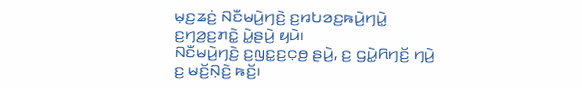ꤗ꤫ꤢ꤬ꤘꤢꤦ꤬ ꤡꤢꤪꤗꤣꤧ꤬ꤚꤢꤧ꤬ ꤢ꤬ꤙꤝꤤꤢ꤬ꤒꤣꤧ꤬ꤚꤣꤧ꤭ ꤢ꤬ꤚꤤ꤬ꤢ꤬ꤊꤢꤧ꤭ ꤣꤧ꤭ꤔꤣꤧ꤬ ꤟꤣꤧ꤯
ꤡꤢꤪꤗꤣꤧ꤬ꤚꤢꤧ꤬ ꤢ꤬ꤜꤢ꤭ꤢ꤬ꤍ꤫ꤥ꤬ ꤔꤣꤧ꤬, ꤢ꤬ ꤞꤣꤧ꤭ꤖꤚꤢꤩ꤬ ꤚꤣꤧ꤬ ꤢ꤬ ꤗꤢꤩ꤬ꤡ꤫ꤢꤧ꤬ ꤒꤢꤩ꤬꤯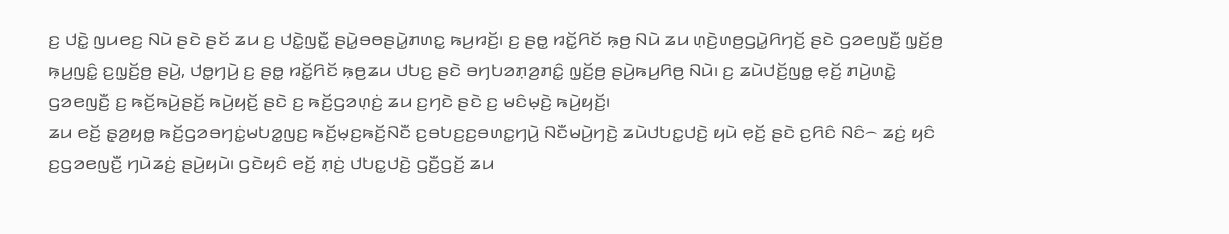ꤢ꤬ ꤓꤢꤧ꤭ ꤜꤣꤕꤢ꤬ ꤡꤣꤧ ꤔꤢꤧ ꤔꤢꤩ ꤘꤣ ꤢ꤬ ꤓꤢꤧ꤭ꤜꤢꤪ꤭ ꤔꤣꤧ꤭ꤋꤥꤔꤣꤧ꤭ꤊꤛꤢ꤭ ꤒꤣ꤬ꤙꤢꤩ꤬꤯ ꤢ꤬ ꤔꤥ꤭ ꤙꤢꤩ꤭ꤖꤢꤩ ꤒ꤫ꤥ꤬ ꤡꤣꤧ ꤘꤣ ꤛ꤫ꤢꤧ꤬ꤛꤥ꤬ꤞꤣꤧ꤭ꤖꤚꤢꤩ꤬ ꤔꤢꤧ ꤞꤤꤕꤜꤢꤪ꤬ ꤜ꤫ꤢꤩ꤬ꤥ꤬ ꤒ꤫ꤣ꤬ꤜꤢꤨ꤭ ꤢ꤬ꤜ꤫ꤢꤩ꤬ꤥ꤬ ꤔꤣꤧ꤬, ꤓꤥ꤭ꤚꤣꤧ꤬ ꤢ꤬ ꤔꤥ꤭ ꤙꤢꤩ꤭ꤖꤢꤩ ꤒ꤫ꤥ꤬ꤘꤣ ꤓꤝꤢ꤬ ꤔꤢꤧ ꤋꤚꤝꤤꤊ꤫ꤤ꤬ꤊꤢꤨ꤭ ꤜ꤫ꤢꤩ꤬ꤥ꤬ ꤔꤣꤧ꤬ꤒꤣ꤬ꤖꤥ꤬ ꤡꤣꤧ꤯ ꤢ꤬ ꤘꤣꤧꤓꤢꤩ꤬ꤜꤥ꤭ ꤕ꤫ꤢꤩ꤬ ꤊꤣꤧ꤬ꤛꤢꤧ꤭ ꤞꤤꤕꤜꤢꤪ꤬ ꤢ꤬ ꤒꤢꤩ꤬ꤒꤣꤧ꤬ꤔꤢꤩ꤬ ꤒꤣꤧ꤬ꤟꤢꤩ꤬ ꤔꤢꤧ ꤢ꤬ ꤒꤢꤩ꤬ꤞꤤꤛ꤫ꤢꤦ꤬ ꤘꤣ ꤢ꤬ꤚꤢꤧ ꤔꤢꤧ ꤢ꤬ ꤗꤢꤨꤗ꤫ꤢꤧ꤬ ꤒꤣꤧ꤬ꤟꤢꤩ꤬꤯
ꤘꤣ ꤕꤢꤩ꤬ ꤔ꤫ꤤ꤬ꤟꤥ꤭ ꤒꤢꤩ꤬ꤞꤤꤋꤚꤢꤦ꤭ꤗꤝꤤ꤭ꤜꤢ꤬ ꤒꤢꤩ꤬ꤗ꤫ꤢ꤬ꤒꤢꤩ꤬ꤡꤢꤪ ꤢ꤬ꤋꤝꤢ꤬ꤢ꤬ꤋꤛꤢ꤭ꤚꤣꤧ꤬ ꤡꤢꤪꤗꤣꤧ꤬ꤚꤢꤧ꤬ ꤘꤣꤧꤓꤝꤢ꤭ꤓꤢꤧ꤬ ꤟꤣꤧ ꤕ꤫ꤢꤩ꤬ ꤔꤢꤧ ꤢ꤬ꤖꤢꤨ ꤡꤢꤨ꤮ ꤘꤢꤦ꤬ ꤟꤢꤨ ꤢ꤬ꤞꤤꤕꤜꤢꤪ꤬ ꤚꤣꤧꤘꤢꤦ꤬ ꤔꤣꤧ꤬ꤟꤣꤧ꤯ ꤞꤢꤧꤟꤢꤨ ꤕꤢꤩ꤬ ꤊ꤫ꤢꤦ꤬ ꤓꤝꤢ꤭ꤓꤢꤧ꤬ ꤞꤢꤪ꤬ꤞꤢꤩ꤬ ꤘꤣ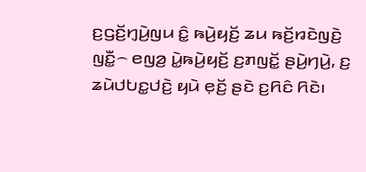ꤢ꤬ꤞꤢꤩ꤬ꤚ꤫ꤣꤧ꤬ꤜꤣ ꤢꤨ꤭ ꤒꤣꤧ꤬ꤟꤢꤩ꤬ ꤘꤣ ꤒꤢꤩ꤬ꤙꤢꤧꤜꤢꤧ꤬ ꤜꤢꤪ꤭꤮ ꤕꤜꤤ꤬ ꤣꤧ꤭ꤒꤣꤧ꤬ꤟꤢꤩ꤬ ꤢ꤬ꤊꤜꤢꤩ꤭ ꤔꤣꤧ꤬ꤚꤣꤧ꤬, ꤢ꤬ ꤘꤣꤧꤓꤝꤢ꤭ꤓꤢꤧ꤬ ꤟꤣꤧ ꤕ꤫ꤢꤩ꤬ ꤔꤢꤧ ꤢ꤬ꤖꤢꤨ ꤖꤢꤧ꤯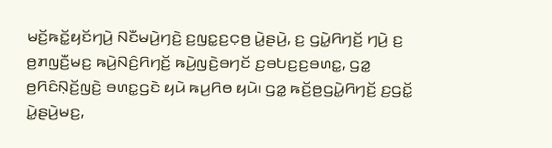ꤗꤢꤩ꤬ꤒꤢꤩ꤭ꤟꤢꤩꤚꤣꤧ꤬ ꤡꤢꤪꤗꤣꤧ꤬ꤚꤢꤧ꤬ ꤢ꤬ꤜꤢ꤭ꤢ꤬ꤍ꤫ꤥ꤬ ꤣꤧ꤭ꤔꤣꤧ꤬, ꤢ꤬ ꤞꤣꤧ꤭ꤖꤚꤢꤩ꤬ ꤚꤣꤧ꤬ ꤢ꤬ ꤥ꤬ꤊꤜꤢꤪ꤬ꤗꤢ꤬ ꤒꤣꤧ꤬ꤡꤢꤨ꤬ꤖꤚꤢꤩ꤬ ꤒꤣꤧ꤬ꤜꤢꤧ꤬ꤋꤚꤢꤩ ꤢ꤬ꤋꤝꤢ꤬ꤢ꤬ꤋꤛꤢ꤭, ꤞꤤ꤭ ꤥ꤬ꤖꤢꤨꤡ꤫ꤢꤩ꤬ꤜꤢꤧ꤬ ꤋꤛꤢ꤭ꤞꤢꤧ ꤟꤣꤧ ꤒꤣ꤬ꤖꤥ ꤟꤣꤧ꤯ ꤞꤤ꤭ ꤒꤢꤩ꤬ꤥ꤬ꤞꤣꤧ꤭ꤖꤚꤢꤩ꤬ ꤢ꤬ꤞꤢꤩ꤭ ꤣꤧ꤭ꤔꤣꤧ꤬ꤗꤢ꤬,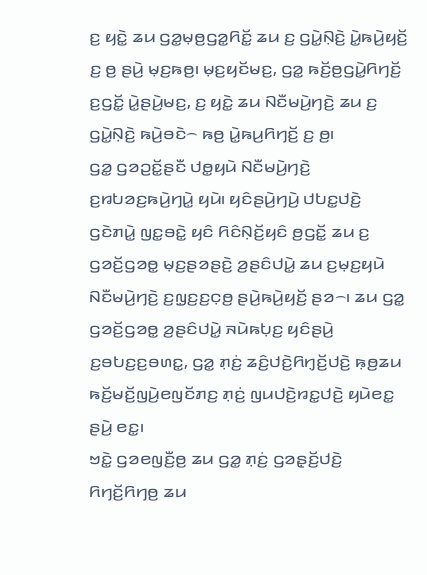ꤢ꤬ ꤟꤢꤧ꤭ ꤘꤣ ꤞꤤ꤭ꤗ꤫ꤥ꤬ꤞꤤ꤭ꤖꤢꤩ꤭ ꤘꤣ ꤢ꤬ ꤞꤣꤧ꤭ꤡ꤫ꤢꤧ꤬ ꤣꤧ꤭ꤒꤣꤧ꤬ꤟꤢꤩ꤬ ꤢ꤬ ꤥ꤬ ꤔꤣꤧ꤬ ꤗ꤫ꤢ꤬ꤒꤥ꤬꤯ ꤗ꤫ꤢ꤬ꤟꤢꤩꤗꤢ꤬, ꤞꤤ꤭ ꤒꤢꤩ꤬ꤥ꤬ꤞꤣꤧ꤭ꤖꤚꤢꤩ꤬ ꤢ꤬ꤞꤢꤩ꤭ ꤣꤧ꤭ꤔꤣꤧ꤬ꤗꤢ꤬, ꤢ꤬ ꤟꤢꤧ꤭ ꤘꤣ ꤡꤢꤪꤗꤣꤧ꤬ꤚꤢꤧ꤬ ꤘꤣ ꤢ꤬ ꤞꤣꤧ꤭ꤡ꤫ꤢꤧ꤬ ꤒꤣꤧ꤬ꤋꤢꤧ꤮ ꤒꤥ꤬ ꤣꤧ꤭ꤒꤣ꤬ꤖꤚꤢꤩ꤬ ꤢ꤬ ꤥ꤬꤯
ꤞꤤ꤭ ꤞꤤꤑꤢꤩ꤭ꤔꤢꤪ ꤓꤥ꤭ꤟꤣꤧ ꤡꤢꤪꤗꤣꤧ꤬ꤚꤢꤧ꤬ ꤢ꤬ꤙꤝꤤꤢ꤬ꤒꤣꤧ꤬ꤚꤣꤧ꤭ ꤟꤣꤧ꤯ ꤟꤢꤨꤔꤣꤧ꤬ꤚꤣꤧ꤬ ꤓꤝꤢ꤭ꤓꤢꤧ꤬ ꤞꤢꤧꤊꤣꤧ꤭ ꤜꤢ꤭ꤋꤢꤧ꤭ ꤟꤢꤨ ꤖꤢꤨꤡ꤫ꤢꤩ꤬ꤟꤢꤨ ꤥ꤬ꤞꤢꤩ꤭ ꤘꤣ ꤢ꤬ ꤞꤤꤢꤩ꤬ꤞꤤꤥ꤭ ꤗ꤫ꤢ꤬ꤔꤤꤔꤢꤧ꤬ ꤤ꤬ꤔꤢꤨꤓꤣꤧ꤭ ꤘꤣ ꤢ꤬ꤗ꤫ꤢ꤬ꤟꤣꤧ ꤡꤢꤪꤗꤣꤧ꤬ꤚꤢꤧ꤬ ꤢ꤬ꤜ꤫ꤢ꤬ꤢ꤬ꤍ꤫ꤥ꤬ ꤔꤣꤧ꤬ꤒꤣꤧ꤬ꤟꤢꤩ꤬ ꤔꤤ꤮꤯ ꤘꤣ ꤞꤤ꤭ ꤞꤤꤢꤩ꤬ꤞꤤꤥ꤭ ꤤ꤬ꤔꤢꤨꤓꤣꤧ꤭ ꤏꤣꤧꤒꤝ꤫ꤢ꤬ ꤟꤢꤨꤔꤣꤧ꤬ ꤢ꤬ꤋꤝꤢ꤬ꤢ꤬ꤋꤛꤢ꤭, ꤞꤤ꤭ ꤊ꤫ꤢꤦ꤬ ꤘꤢꤨ꤬ꤓꤢꤧ꤬ꤖꤚ꤫ꤢꤩ꤬ꤓꤢꤧ꤬ ꤒ꤫ꤥ꤬ꤘꤣ ꤒꤢꤩ꤬ꤗꤢꤩ꤬ꤜꤣꤧ꤬ꤕꤜꤢꤩꤊꤢ꤬ ꤊ꤫ꤢꤦ꤬ ꤜꤣꤓꤢꤧ꤬ꤙꤢ꤭ꤓꤢꤧ꤬ ꤟꤣꤧꤕꤢ꤭ ꤔꤣꤧ꤬ ꤕꤢ꤭꤯
ꤠꤢꤧ꤭ ꤞꤤꤕꤜꤢꤪ꤬ꤥ꤬ ꤘꤣ ꤞꤤ꤭ ꤊ꤫ꤢꤦ꤬ ꤞꤤꤔ꤫ꤢꤩ꤬ꤓꤢꤧ꤬ ꤖꤚꤢꤩ꤬ꤖꤚꤥ꤬ ꤘꤣ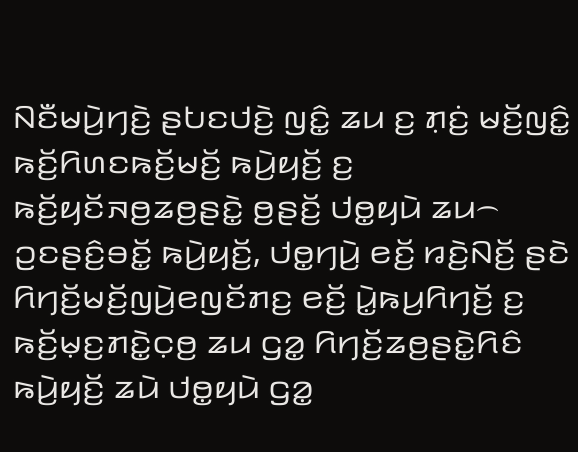ꤡꤢꤪꤗꤣꤧ꤬ꤚꤢꤧ꤬ ꤔꤝꤢꤓꤢꤧ꤬ ꤜꤢꤨ꤭ ꤘꤣ ꤢ꤬ ꤊ꤫ꤢꤦ꤬ ꤗꤢꤩ꤬ꤜꤢꤨ꤭ ꤒꤢꤩ꤬ꤖꤛꤢꤒꤢꤩ꤬ꤗꤢꤩ꤬ ꤒꤣꤧ꤬ꤟꤢꤩ꤬ ꤢ꤬ ꤒꤢꤩ꤬ꤟꤢꤩꤏꤥ꤬ꤘꤥ꤬ꤔꤢꤧ꤭ ꤥ꤬ꤔꤢꤩ꤬ ꤓꤥ꤭ꤟꤣꤧ ꤘꤣ꤮ ꤑꤢꤔꤢꤨ꤬ꤋꤢꤩ꤭ ꤒꤣꤧ꤬ꤟꤢꤩ꤬, ꤓꤥ꤭ꤚꤣꤧ꤬ ꤕꤢꤩ꤬ ꤙꤢꤧ꤬ꤡꤢꤩ꤬ ꤔꤢꤧ ꤖꤚꤢꤩ꤬ꤗꤢꤩ꤬ꤜꤣꤧ꤬ꤕꤜꤢꤩꤊꤢ꤬ ꤕꤢꤩ꤬ ꤣꤧ꤭ꤒꤣ꤬ꤖꤚꤢꤩ꤬ ꤢ꤬ ꤒꤢꤩ꤬ꤗ꤫ꤢ꤬ꤊꤢꤧ꤭ꤍ꤫ꤥ꤬ ꤘꤣ ꤞꤤ꤭ ꤖꤚꤢꤩ꤬ꤘꤥ꤬ꤔꤢꤧ꤭ꤖꤢꤨ ꤒꤣꤧ꤬ꤟꤢꤩ꤬ ꤘꤣꤧ ꤓꤥ꤭ꤟꤣꤧ ꤞꤤ꤭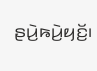ꤔꤣꤧ꤬ꤒꤣꤧ꤬ꤟꤢꤩ꤬꤯